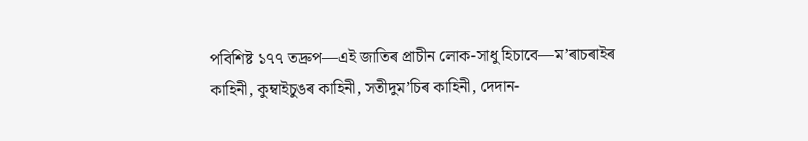পবিশিষ্ট ১৭৭ তদ্ৰুপ—এই জাতিৰ প্ৰাচীন লোক-সাধু হিচাবে—ম’ৰাচৰাইৰ কাহিনী, কুম্বাইচুঙৰ কাহিনী, সতীদুম’চিৰ কাহিনী, দেদান-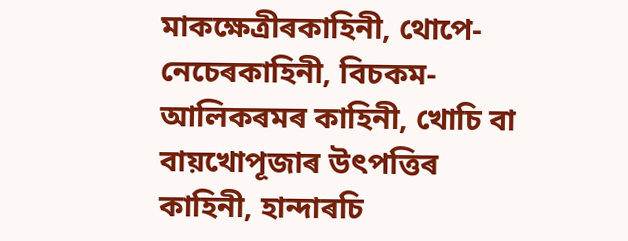মাকক্ষেত্ৰীৰকাহিনী, থোপে-নেচেৰকাহিনী, বিচকম- আলিকৰমৰ কাহিনী, খোচি বা বায়খোপূজাৰ উৎপত্তিৰ কাহিনী, হান্দাৰচি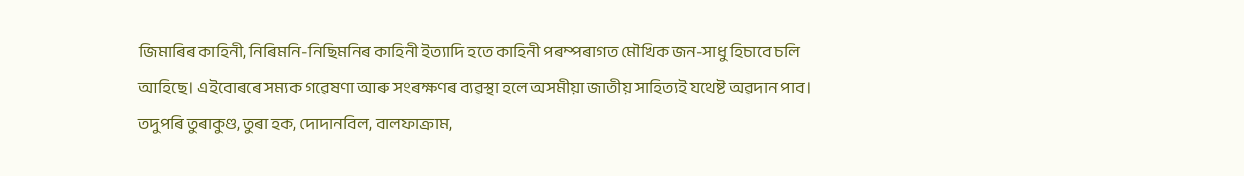জিমাৰিৰ কাহিনী, নিৰিমনি-নিছিমনিৰ কাহিনী ইত্যাদি হতে কাহিনী পৰম্পৰাগত মৌখিক জন-সাধু হিচাবে চলি আহিছে। এইবোৰৰে সম্যক গৱেষণা আৰু সংৰক্ষণৰ ব্যৱস্থা হলে অসমীয়া জাতীয় সাহিত্যই যথেষ্ট অৱদান পাব। তদুপৰি তুৰাকুণ্ড, তুৰা হক, দোদানবিল, বালফাক্ৰাম,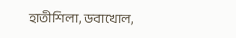হাতীশিলা, ডবাখোল,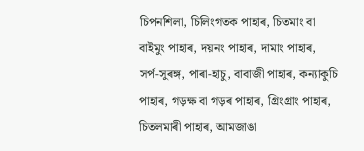চিপনশিলা, চিলিংগতক পাহাৰ, চিতমাং বা বাইমুং পাহাৰ, দয়নং পাহাৰ, দামাং পাহাৰ, সৰ্প-সুৰঙ্গ, পাৰা-হাচু, বাবাজী পাহাৰ, কন্যাকুচি পাহাৰ, গড়ক্ষ বা গড়ৰ পাহাৰ, গ্ৰিংগ্ৰাং পাহাৰ, চিতলমাৰী পাহাৰ, আমজাঙা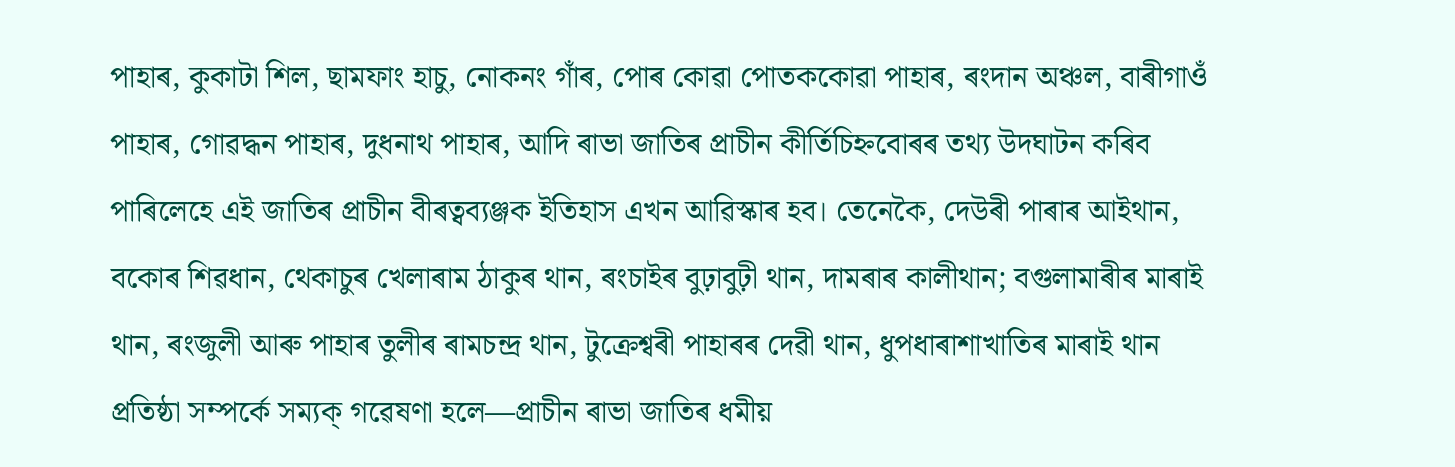পাহাৰ, কুকাটা শিল, ছামফাং হাচু, নোকনং গাঁৰ, পোৰ কোৱা পোতককোৱা পাহাৰ, ৰংদান অঞ্চল, বাৰীগাওঁ পাহাৰ, গোৱদ্ধন পাহাৰ, দুধনাথ পাহাৰ, আদি ৰাভা জাতিৰ প্ৰাচীন কীৰ্তিচিহ্নবোৰৰ তথ্য উদঘাটন কৰিব পাৰিলেহে এই জাতিৰ প্ৰাচীন বীৰত্বব্যঞ্জক ইতিহাস এখন আৱিস্কাৰ হব। তেনেকৈ, দেউৰী পাৰাৰ আইথান, বকোৰ শিৱধান, থেকাচুৰ খেলাৰাম ঠাকুৰ থান, ৰংচাইৰ বুঢ়াবুঢ়ী থান, দামৰাৰ কালীথান; বগুলামাৰীৰ মাৰাই থান, ৰংজুলী আৰু পাহাৰ তুলীৰ ৰামচন্দ্ৰ থান, টুক্ৰেশ্বৰী পাহাৰৰ দেৱী থান, ধুপধাৰাশাখাতিৰ মাৰাই থান প্ৰতিষ্ঠা সম্পৰ্কে সম্যক্ গৱেষণা হলে—প্ৰাচীন ৰাভা জাতিৰ ধমীয়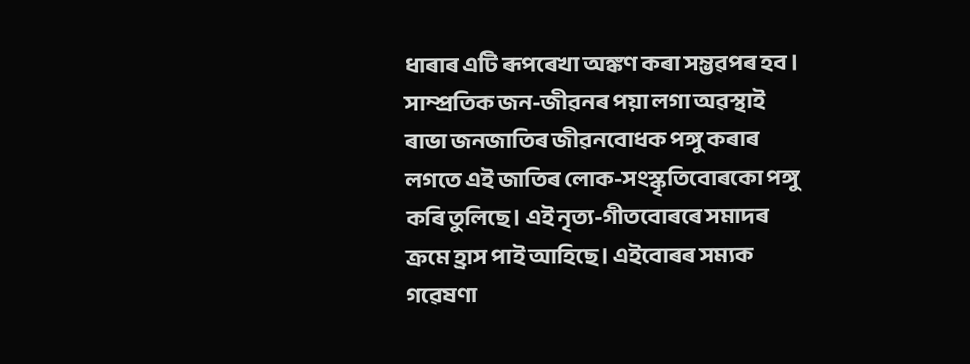ধাৰাৰ এটি ৰূপৰেখা অঙ্কণ কৰা সম্ভৱপৰ হব। সাম্প্ৰতিক জন-জীৱনৰ পয়া লগা অৱস্থাই ৰাভা জনজাতিৰ জীৱনবোধক পঙ্গু কৰাৰ লগতে এই জাতিৰ লোক-সংস্কৃতিবোৰকো পঙ্গু কৰি তুলিছে। এই নৃত্য-গীতবোৰৰে সমাদৰ ক্ৰমে হ্ৰাস পাই আহিছে। এইবোৰৰ সম্যক গৱেষণা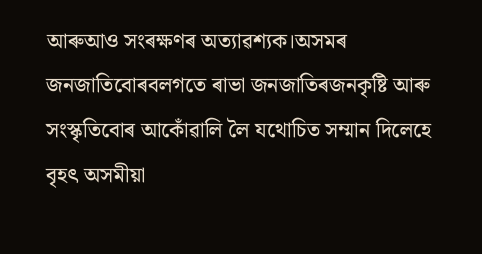আৰুআও সংৰক্ষণৰ অত্যাৱশ্যক।অসমৰ জনজাতিবোৰবলগতে ৰাভা জনজাতিৰজনকৃষ্টি আৰু সংস্কৃতিবোৰ আকোঁৱালি লৈ যথোচিত সম্মান দিলেহে বৃহৎ অসমীয়া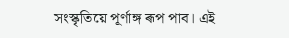সংস্কৃতিয়ে পূৰ্ণাঙ্গ ৰূপ পাব। এই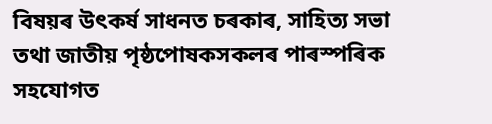বিষয়ৰ উৎকৰ্ষ সাধনত চৰকাৰ, সাহিত্য সভা তথা জাতীয় পৃষ্ঠপোষকসকলৰ পাৰস্পৰিক সহযোগত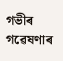গভীৰ গৱেষণাৰ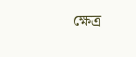ক্ষেত্ৰ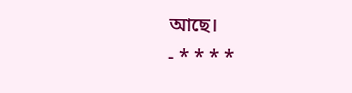আছে।
- * * * *